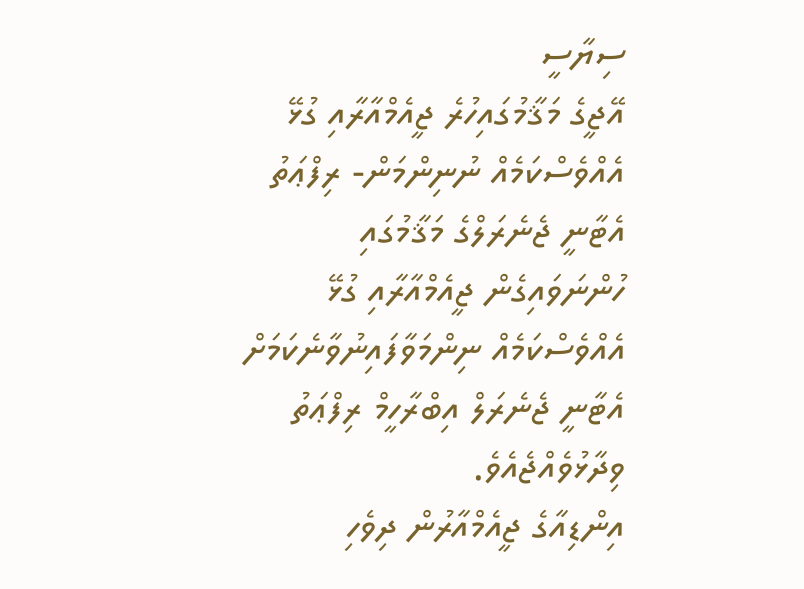ސިޔާސީ
އޭޖީގެ މަޤާމުގައިހުރެ ޖީއެމްއާރާއި ގުޅޭ އެއްވެސްކަމެއް ނުނިންމަން- ރިފްޢަތު
އެޓާނީ ޖެނެރަލްގެ މަޤާމުގައި ހުންނަވައިގެން ޖީއެމްއާރާއި ގުޅޭ އެއްވެސްކަމެއް ނިންމަވާފައިނުވާނެކަމަށް އެޓާނީ ޖެނެރަލް އިބްރާހީމް ރިފްޢަތު ވިދާޅުވެއްޖެއެވެ.
އިންޑިއާގެ ޖީއެމްއާރުން ދިވެހި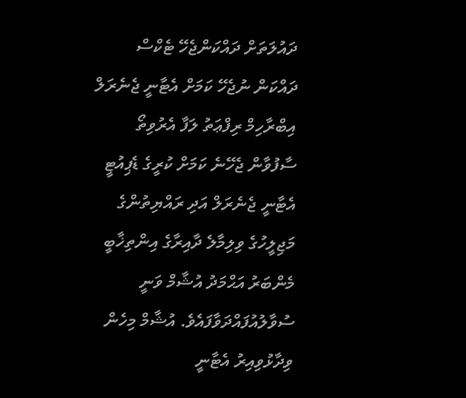ދައުލަތަށް ދައްކަންޖެހޭ ޓެކްސް ދައްކަން ނުޖެހޭ ކަމަށް އެޓާނީ ޖެނެރަލް އިބްރާހިމް ރިފްޢަތު ލަފާ އެރުވިތޯ ސާފުވާން ޖެހޭނެ ކަމަށް ކުރީގެ ޑެޕިއުޓީ އެޓާނީ ޖެނެރަލް އަދި ރައްޔިތުންގެ މަޖިލީހުގެ ވިލިމާލެ ދާއިރާގެ އިންތިޚާބީ މެންބަރު އަޙްމަދު އުޝާމް ވަނީ ސުވާލުއުފައްދަވާފައެވެ. އުޝާމް މިހެން ވިދާޅުވިއިރު އެޓާނީ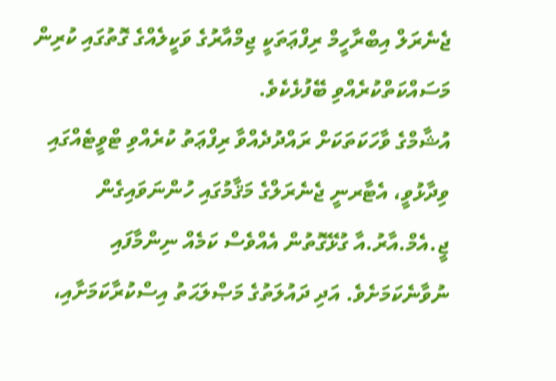ޖެނެރަލް އިބްރާހީމް ރިފްޢަތަކީ ޖިމްއާރުގެ ވަކީލެއްގެ ގޮތުގައި ކުރިން މަސައްކަތްކުރެއްވި ބޭފުޅެކެވެ.
އުޝާމްގެ ވާހަކަތަކަށް ރައްދުދެއްވާ ރިފްޢަތު ކުރެއްވި ޓްވީޓެއްގައި ވިދާޅުވީ، އެޓާރނީ ޖެނެރަލްގެ މަޤާމުގައި ހުންނަވައިގެން ޖީ.އެމް.އާރު.އާ ގުޅޭގޮތުން އެއްވެސް ކަމެއް ނިންމާފައި ނުވާނެކަމަށެވެ. އަދި ދައުލަތުގެ މަޞްލަޙަތު އިސްކުރާކަމަށާއި،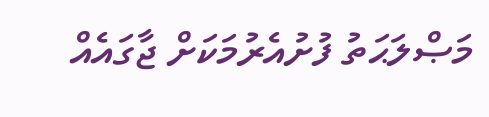މަޞްލަޙަތު ފުށުއެރުމަކަށް ޖާގައެއް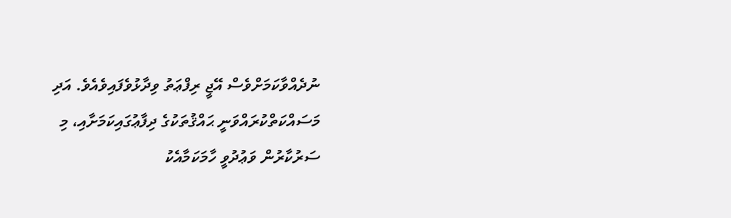ނުދެއްވާކަމަށްވެސް އޭޖީ ރިފްޢަތު ވިދާޅުވެފައިވެއެވެ. އަދި މަސައްކަތްކުރައްވަނީ ޙައްޤުތަކުގެ ދިފާޢުގައިކަމަށާއި، މި ސަރުކާރުން ވަޢުދުވީ ހާމަކަމާއެކު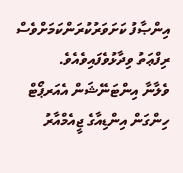އިންޞާފު ކަށަވަރުކުރަންކަމަށްވެސް ރިފްޢަތު ވިދާޅުވެފައިވެއެވެ.
ވެލާނާ އިންޓަނޭޝަން އެއަރޕޯޓް ހިންގަން އިންޑިއާގެ ޖީއެމްއާރު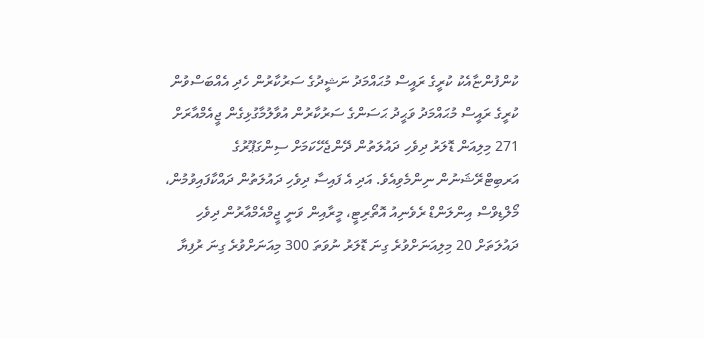ކުންފުންޏާއެކު ކުރީގެ ރައީސް މުޙައްމަދު ނަޝީދުގެ ސަރުކާރުން ހެދި އެއްބަސްވުން ކުރީގެ ރައީސް މުޙައްމަދު ވަޙީދު ޙަސަންގެ ސަރުކާރުން އުވާލުމާގުޅިގެން ޖީއެމްއާރަށް 271 މިލިއަން ޑޮލަރު ދިވެހި ދައުލަތުން ދޭންޖެހޭކަމަށް ސިންގަޕޫރުގެ އަރބިޓްރޭޝަނުން ނިންމެވިއެވެ. އަދި އެ ފައިސާ ދިވެހި ދައުލަތުން ދައްކާފައިވުމުން، މޯލްޑިވްސް އިންލަންޑް ރެވެނިއު އޮތޯރިޓީ، މީރާއިން ވަނީ ޖީމްއެމްއާރުން ދިވެހި ދައުލަތަށް 20 މިލިއަނަށްވުރެ ގިނަ ޑޮލަރު ނުވަތަ 300 މިއަނަށްވުރެ ގިނަ ރުފިޔާ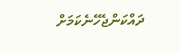ދައްކަންޖެހޭނެކަމަށް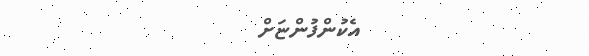އެކުންފުންޏަށް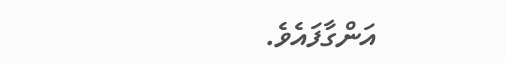އަންގާފައެވެ.